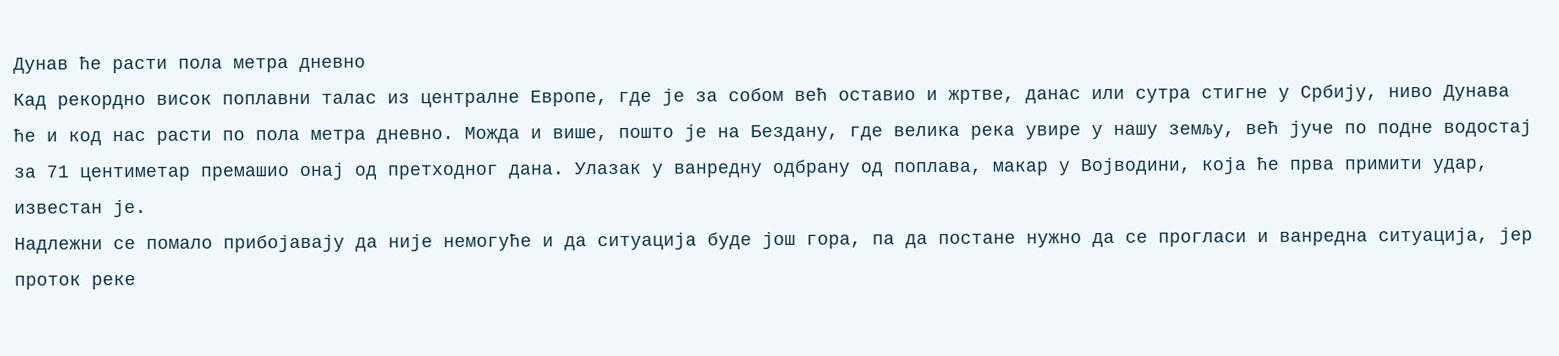Дунав ће расти пола метра дневно
Кад рекордно висок поплавни талас из централне Европе, где је за собом већ оставио и жртвe, данас или сутра стигне у Србију, ниво Дунава ће и код нас расти по пола метра дневно. Можда и више, пошто је на Бездану, где велика река увире у нашу земљу, већ јуче по подне водостај за 71 центиметар премашио онај од претходног дана. Улазак у ванредну одбрану од поплава, макар у Војводини, која ће прва примити удар, известан је.
Надлежни се помало прибојавају да није немогуће и да ситуација буде још гора, па да постане нужно да се прогласи и ванредна ситуација, јер проток реке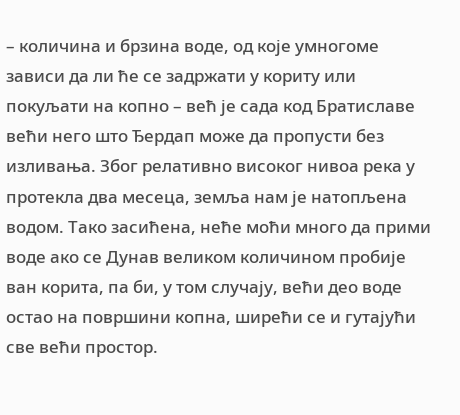– количина и брзина воде, од које умногоме зависи да ли ће се задржати у кориту или покуљати на копно – већ је сада код Братиславе већи него што Ђердап може да пропусти без изливања. Због релативно високог нивоа река у протекла два месеца, земља нам је натопљена водом. Тако засићена, неће моћи много да прими воде ако се Дунав великом количином пробије ван корита, па би, у том случају, већи део воде остао на површини копна, ширећи се и гутајући све већи простор.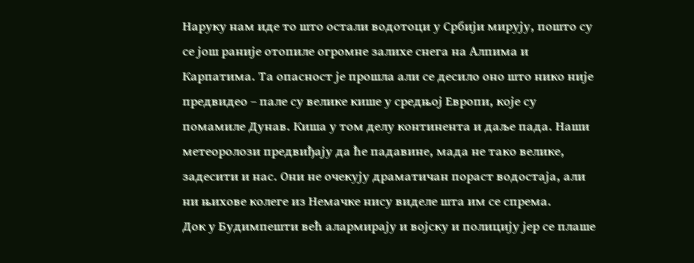Наруку нам иде то што остали водотоци у Србији мирују, пошто су се још раније отопиле огромне залихе снега на Алпима и Карпатима. Та опасност је прошла али се десило оно што нико није предвидео – пале су велике кише у средњој Европи, које су помамиле Дунав. Киша у том делу континента и даље пада. Наши метеоролози предвиђају да ће падавине, мада не тако велике, задесити и нас. Они не очекују драматичан пораст водостаја, али ни њихове колеге из Немачке нису виделе шта им се спрема.
Док у Будимпешти већ алармирају и војску и полицију јер се плаше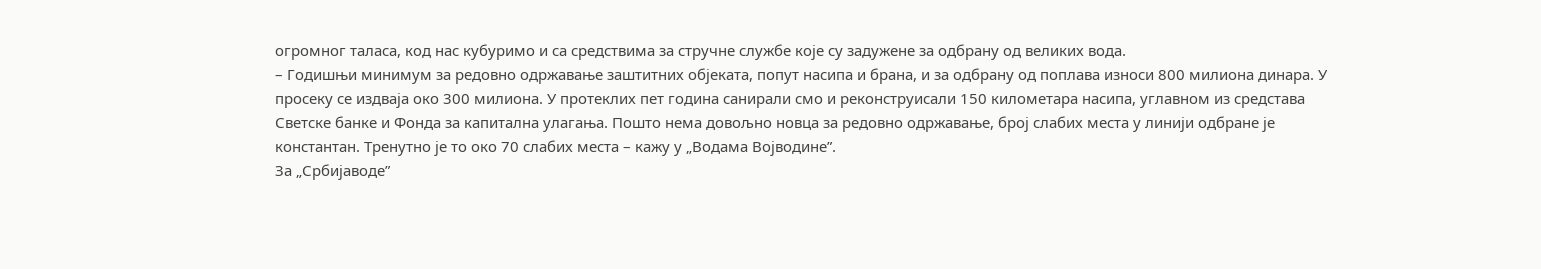огромног таласа, код нас кубуримо и са средствима за стручне службе које су задужене за одбрану од великих вода.
– Годишњи минимум за редовно одржавање заштитних објеката, попут насипа и брана, и за одбрану од поплава износи 800 милиона динара. У просеку се издваја око 300 милиона. У протеклих пет година санирали смо и реконструисали 150 километара насипа, углавном из средстава Светске банке и Фонда за капитална улагања. Пошто нема довољно новца за редовно одржавање, број слабих места у линији одбране је константан. Тренутно је то око 70 слабих места – кажу у „Водама Војводине”.
За „Србијаводе”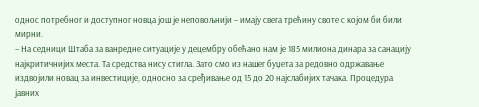однос потребног и доступног новца још је неповољнији – имају свега трећину своте с којом би били мирни.
– На седници Штаба за ванредне ситуације у децембру обећано нам је 185 милиона динара за санацију најкритичнијих места. Та средства нису стигла. Зато смо из нашег буџета за редовно одржавање издвојили новац за инвестиције, односно за сређивање од 15 до 20 најслабијих тачака. Процедура јавних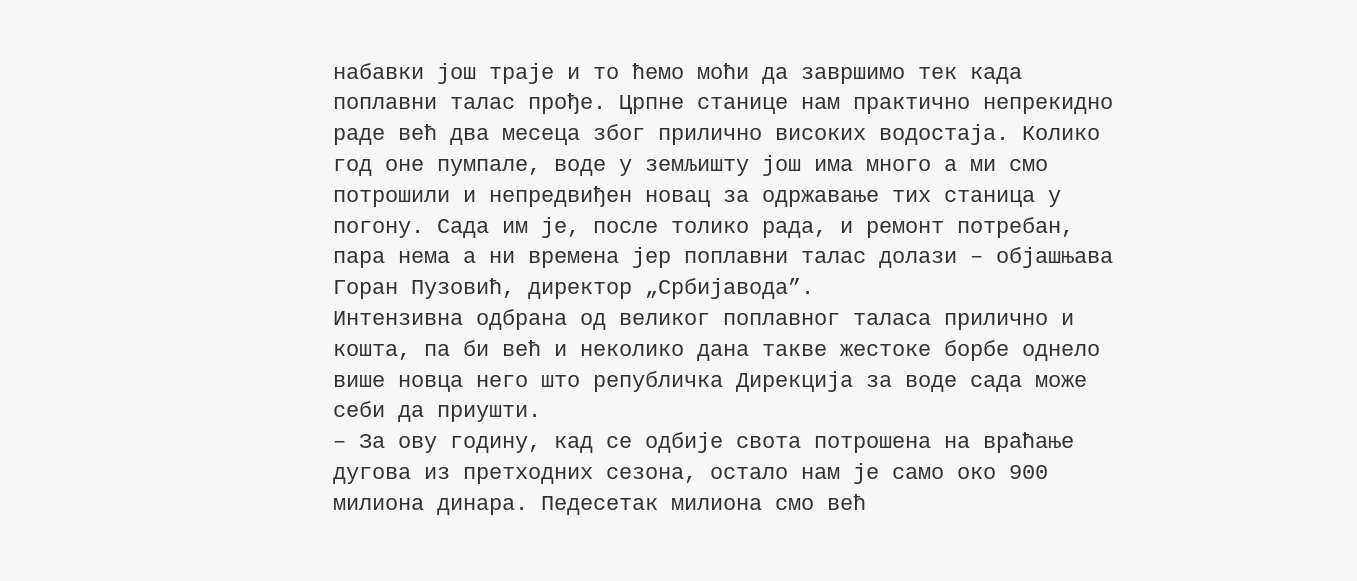набавки још траје и то ћемо моћи да завршимо тек када поплавни талас прође. Црпне станице нам практично непрекидно раде већ два месеца због прилично високих водостаја. Колико год оне пумпале, воде у земљишту још има много а ми смо потрошили и непредвиђен новац за одржавање тих станица у погону. Сада им је, после толико рада, и ремонт потребан, пара нема а ни времена јер поплавни талас долази – објашњава Горан Пузовић, директор „Србијавода”.
Интензивна одбрана од великог поплавног таласа прилично и кошта, па би већ и неколико дана такве жестоке борбе однело више новца него што републичка Дирекција за воде сада може себи да приушти.
– За ову годину, кад се одбије свота потрошена на враћање дугова из претходних сезона, остало нам је само око 900 милиона динара. Педесетак милиона смо већ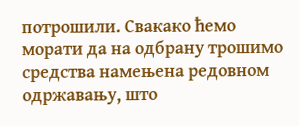потрошили. Свакако ћемо морати да на одбрану трошимо средства намењена редовном одржавању, што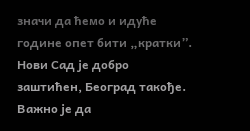значи да ћемо и идуће године опет бити „кратки”. Нови Сад је добро заштићен, Београд такође. Важно је да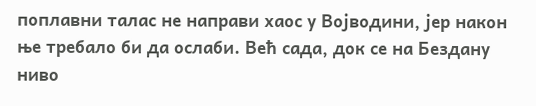поплавни талас не направи хаос у Војводини, јер након ње требало би да ослаби. Већ сада, док се на Бездану ниво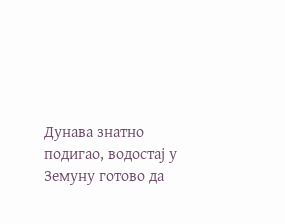Дунава знатно подигао, водостај у Земуну готово да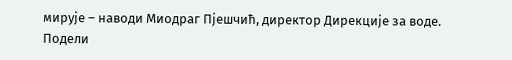мирује – наводи Миодраг Пјешчић, директор Дирекције за воде.
Подели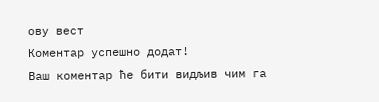ову вест
Комeнтар успeшно додат!
Ваш комeнтар ћe бити видљив чим га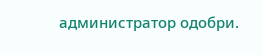администратор одобри.